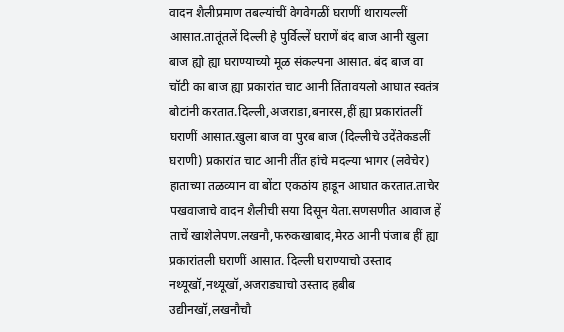वादन शैलीप्रमाण तबल्यांचीं वेगवेगळीं घराणीं थारायल्लीं आसात.तातूंतलें दिल्ली हे पुर्विल्लें घराणें बंद बाज आनी खुला बाज ह्यो ह्या घराण्याच्यो मूळ संकल्पना आसात. बंद बाज वा चॉटी का बाज ह्या प्रकारांत चाट आनी तिंतावयलो आघात स्वतंत्र बोटांनी करतात.दिल्ली,अजराडा,बनारस,हीं ह्या प्रकारांतलीं घराणीं आसात.खुला बाज वा पुरब बाज (दिल्लीचे उदेंतेकडलीं घराणी) प्रकारांत चाट आनी तींत हांचे मदल्या भागर (लवेचेर) हाताच्या तळव्यान वा बोंटा एकठांय हाडून आघात करतात.ताचेर पखवाजाचे वादन शैलीची सया दिसून येता.सणसणीत आवाज हें ताचें खाशेलेपण.लखनौ,फरुकखाबाद,मेरठ आनी पंजाब हीं ह्या प्रकारांतली घराणीं आसात. दिल्ली घराण्याचो उस्ताद नथ्यूखॉ,नथ्यूखॉ,अजराड्याचो उस्ताद हबीब उद्यीनखॉ,लखनौचौ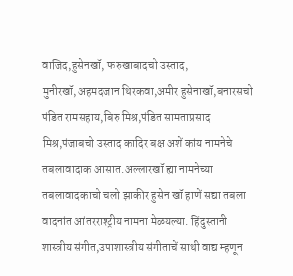वाजिद,हुसेनखॉ, फरुखाबादचो उस्ताद, मुनीरखॉ,अहमदजान थिरकवा,अमीर हुसेनाखॉ,बनारसचो पंडित रामसहाय,बिरु मिश्र,पंडित सामताप्रसाद मिश्र,पंजाबचो उस्ताद कादिर बक्ष अशें कांय नामनेचे तबलावादाक आसात.अल्लारखॉ ह्या नामनेच्या तबलावादकाचो चलो झाकीर हुसेन खॉ हाणें सद्या तबला वादनांत आंतरराश्ट्रीय नामना मेळयल्या. हिंदुस्तानी शास्त्रीय संगीत,उपाशास्त्रीय संगीताचें साथी वाद्य म्हणून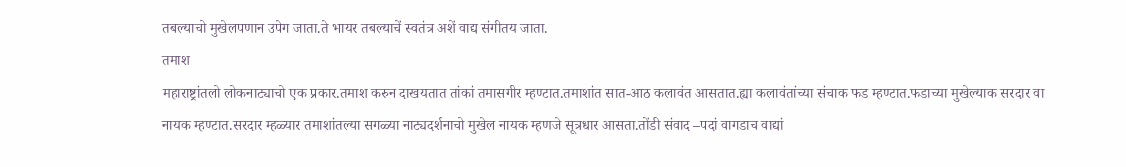तबल्याचो मुखेलपणान उपेग जाता.ते भायर तबल्याचें स्वतंत्र अशें वाद्य संगीतय जाता.
तमाश
महाराष्ट्रांतलो लोकनाट्याचो एक प्रकार.तमाश करुन दाखयतात तांकां तमासगीर म्हण्टात.तमाशांत सात-आठ कलावंत आसतात.ह्या कलावंतांच्या संचाक फड म्हण्टात.फडाच्या मुखेल्याक सरदार वा नायक म्हण्टात.सरदार म्हळ्यार तमाशांतल्या सगळ्या नाट्यदर्शनाचो मुखेल नायक म्हणजे सूत्रधार आसता.तोंडी संवाद –पदां वागडाच वाद्यां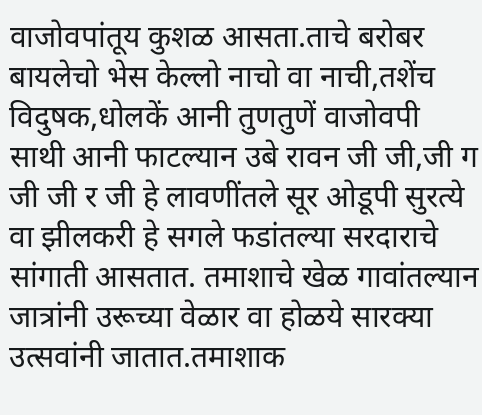वाजोवपांतूय कुशळ आसता.ताचे बरोबर बायलेचो भेस केल्लो नाचो वा नाची,तशेंच विदुषक,धोलकें आनी तुणतुणें वाजोवपी साथी आनी फाटल्यान उबे रावन जी जी,जी ग जी जी र जी हे लावणींतले सूर ओडूपी सुरत्ये वा झीलकरी हे सगले फडांतल्या सरदाराचे सांगाती आसतात. तमाशाचे खेळ गावांतल्यान जात्रांनी उरूच्या वेळार वा होळये सारक्या उत्सवांनी जातात.तमाशाक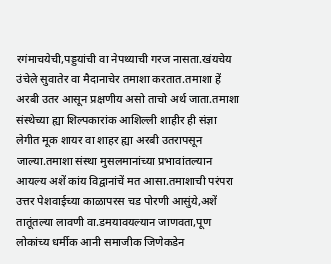रगंमाचयेची,पड्डयांची वा नेपथ्याची गरज नासता.खंयचेय उंचेले सुवातेर वा मैदानाचेर तमाशा करतात.तमाशा हें अरबी उतर आसून प्रक्षणीय असो ताचो अर्थ जाता.तमाशा संस्थेच्या ह्या शिल्पकारांक आशिल्ली शाहीर ही संज्ञा लेगीत मूक शायर वा शाहर ह्या अरबी उतरापसून जाल्या.तमाशा संस्था मुसलमानांच्या प्रभावांतल्यान आयल्य अशें कांय विद्वानांचें मत आसा.तमाशाची परंपरा उत्तर पेशवाईच्या काळापरस चड पोरणी आसुंये,अशें तातूंतल्या लावणी वा.डमयावयल्यान जाणवता,पूण लोकांच्य धर्मीक आनी समाजीक जिणेकडेन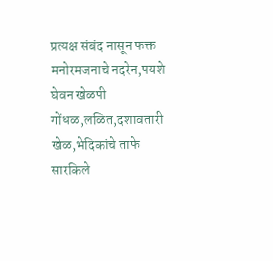प्रत्यक्ष संबंद नासून फक्त मनोरमजनाचे नदरेन,पयशे घेवन खेळपी गोंधळ,लळित,दशावतारी खेळ,भेदिकांचे ताफे सारकिले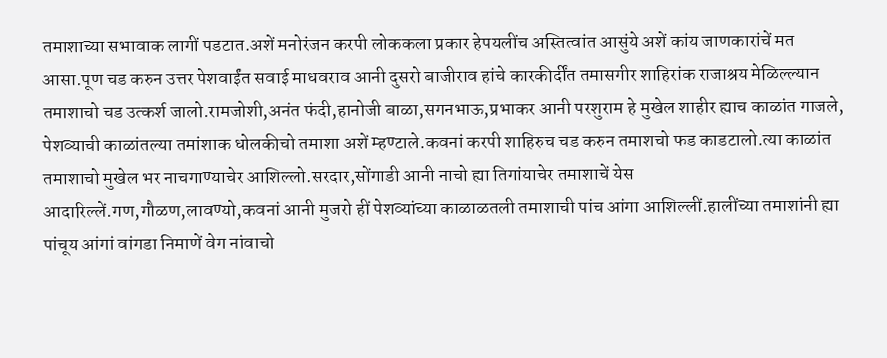तमाशाच्या सभावाक लागीं पडटात.अशें मनोरंजन करपी लोककला प्रकार हेपयलींच अस्तित्वांत आसुंये अशें कांय जाणकारांचें मत आसा.पूण चड करुन उत्तर पेशवाईंत सवाई माधवराव आनी दुसरो बाजीराव हांचे कारकीर्दींत तमासगीर शाहिरांक राजाश्रय मेळिल्ल्यान तमाशाचो चड उत्कर्श जालो.रामजोशी,अनंत फंदी,हानोजी बाळा,सगनभाऊ,प्रभाकर आनी परशुराम हे मुखेल शाहीर ह्याच काळांत गाजले, पेशव्याची काळांतल्या तमांशाक धोलकीचो तमाशा अशें म्हण्टाले.कवनां करपी शाहिरुच चड करुन तमाशचो फड काडटालो.त्या काळांत तमाशाचो मुखेल भर नाचगाण्याचेर आशिल्लो.सरदार,सोंगाडी आनी नाचो ह्या तिगांयाचेर तमाशाचें येस आदारिल्लें.गण,गौळण,लावण्यो,कवनां आनी मुजरो हीं पेशव्यांच्या काळाळतली तमाशाची पांच आंगा आशिल्लीं.हालींच्या तमाशांनी ह्या पांचूय आंगां वांगडा निमाणें वेग नांवाचो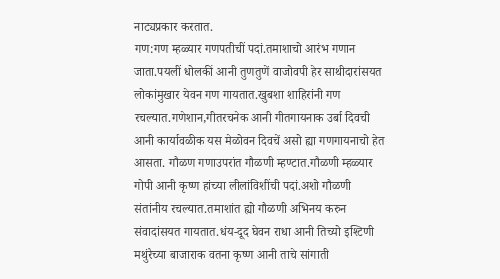नाट्यप्रकार करतात.
गण:गण म्हळ्यार गणपतीचीं पदां.तमाशाचो आरंभ गणान जाता.पयलीं धोलकीं आनी तुणतुणें वाजोवपी हेर साथीदारांसयत लोकांमुखार येवन गण गायतात.खुबशा शाहिरांनी गण रचल्यात.गणेशान,गीतरचनेक आनी गीतगायनाक उर्बा दिवची आनी कार्यावळीक यस मेळोवन दिवचें असो ह्या गणगायनाचो हेत आसता. गौळण गणाउपरांत गौळणी म्हण्टात.गौळणी म्हळ्यार गोपी आनी कृष्ण हांच्या लीलांविशींची पदां.अशो गौळणी संतांनीय रचल्यात.तमाशांत ह्यो गौळणी अभिनय करुन संवादांसयत गायतात.धंय-दूद घेवन राधा आनी तिच्यो इश्टिणी मथुंरेच्या बाजाराक वतना कृष्ण आनी ताचे सांगाती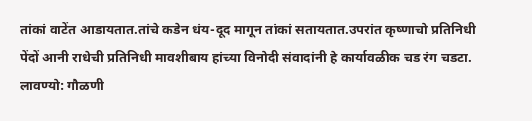तांकां वाटेंत आडायतात.तांचे कडेन धंय-दूद मागून तांकां सतायतात.उपरांत कृष्णाचो प्रतिनिधी पेंदों आनी राधेची प्रतिनिधी मावशीबाय हांच्या विनोदी संवादांनी हे कार्यावळीक चड रंग चडटा. लावण्यो: गौळणी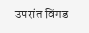उपरांत विंगड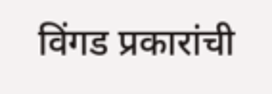विंगड प्रकारांची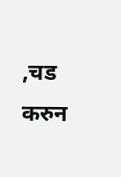,चड करुन